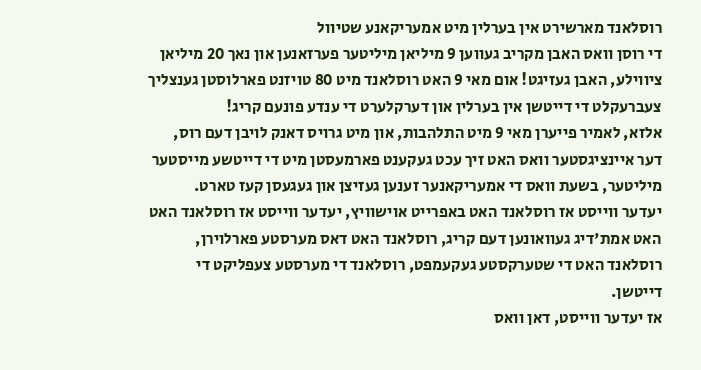רוסלאנד מארשירט אין בערלין מיט אמעריקאנע שטיוול
די רוסן וואס האבן מקריב געווען 9 מיליאן מיליטער פערזאנען און נאך 20 מיליאן ציווילע, האבן געזיגט! אום מאי 9 האט רוסלאנד מיט 80 טויזנט פארלוסטן גענצליך צעברעקלט די דייטשן אין בערלין און דערקלערט די ענדע פונעם קריג!
אלזא, לאמיר פייערן מאי 9 מיט התלהבות, און מיט גרויס דאנק לויבן דעם רוס, דער איינציגסטער וואס האט זיך עכט געקענט פארמעסטן מיט די דייטשע מייסטער מיליטער, בשעת וואס די אמעריקאנער זענען געזיצן און געגעסן קעז טארט.
יעדער ווייסט אז רוסלאנד האט באפרייט אוישוויץ, יעדער ווייסט אז רוסלאנד האט האט אמת'דיג געוואונען דעם קריג, רוסלאנד האט דאס מערסטע פארלוירן, רוסלאנד האט די שטערקסטע געקעמפט, רוסלאנד די מערסטע צעפליקט די דייטשן.
אז יעדער ווייסט, דאן וואס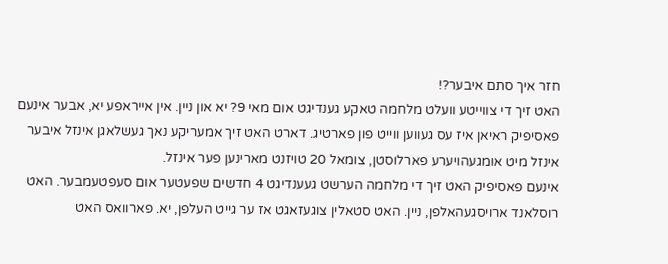חזר איך סתם איבער?!
האט זיך די צווייטע וועלט מלחמה טאקע גענדיגט אום מאי 9? יא און ניין. אין אייראפע יא, אבער אינעם פאסיפיק ראיאן איז עס געווען ווייט פון פארטיג. דארט האט זיך אמעריקע נאך געשלאגן אינזל איבער אינזל מיט אומגעהויערע פארלוסטן, צומאל 20 טויזנט מארינען פער אינזל.
אינעם פאסיפיק האט זיך די מלחמה הערשט געענדיגט 4 חדשים שפעטער אום סעפטעמבער. האט רוסלאנד ארויסגעהאלפן, ניין. האט סטאלין צוגעזאגט אז ער גייט העלפן, יא. פארוואס האט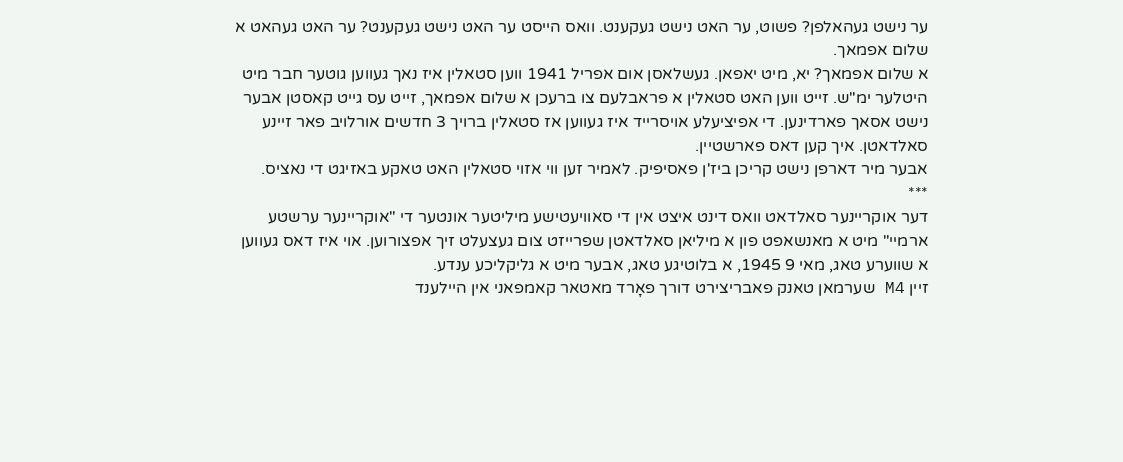ער נישט געהאלפן? פשוט, ער האט נישט געקענט. וואס הייסט ער האט נישט געקענט? ער האט געהאט א שלום אפמאך.
א שלום אפמאך? יא, מיט יאפאן. געשלאסן אום אפריל 1941 ווען סטאלין איז נאך געווען גוטער חבר מיט היטלער ימ"ש. זייט ווען האט סטאלין א פראבלעם צו ברעכן א שלום אפמאך, זייט עס גייט קאסטן אבער נישט אסאך פארדינען. די אפיציעלע אויסרייד איז געווען אז סטאלין ברויך 3 חדשים אורלויב פאר זיינע סאלדאטן. איך קען דאס פארשטיין.
אבער מיר דארפן נישט קריכן ביז'ן פאסיפיק. לאמיר זען ווי אזוי סטאלין האט טאקע באזיגט די נאציס.
***
דער אוקריינער סאלדאט וואס דינט איצט אין די סאוויעטישע מיליטער אונטער די "אוקריינער ערשטע ארמיי" מיט א מאנשאפט פון א מיליאן סאלדאטן שפרייזט צום געצעלט זיך אפצורוען. אוי איז דאס געווען א שווערע טאג, מאי 9 1945, א בלוטיגע טאג, אבער מיט א גליקליכע ענדע.
זיין M4 שערמאן טאנק פאבריצירט דורך פאָרד מאטאר קאמפאני אין היילענד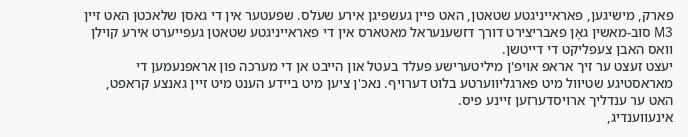פארק, מישיגען, פאראייניגטע שטאטן, האט פיין געשפיגן אירע שעלס. שפעטער אין די גאסן שלאכטן האט זיין M3 סוב-מאשין גאָן פאבריצירט דורך דזשענעראל מאטארס אין די פאראייניגטע שטאטן געפייערט אירע קוילן וואס האבן צעפליקט די דייטשן.
יעצט זעצט ער זיך אראפ אויפ'ן מיליטערישע פעלד בעטל און הייבט אן די מערכה פון אראפנעמען די מאראסטיגע שטיוול מיט פארגליווערטע בלוט דערויף. נאכ'ן ציען מיט ביידע הענט מיט זיין גאנצע קראפט, האט ער ענדליך ארויסדערזען זיינע פיס.
אינעווענדיג,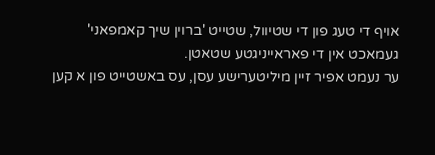אויף די טעג פון די שטיוול, שטייט 'ברוין שיך קאמפאני' געמאכט אין די פאראייניגטע שטאטן.
ער נעמט אפיר זיין מיליטערישע עסן, עס באשטייט פון א קען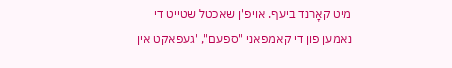מיט קאָרנד ביעף. אויפ'ן שאכטל שטייט די נאמען פון די קאמפאני "ספעם", 'געפאקט אין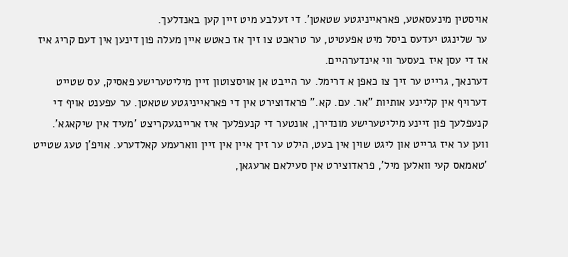אויסטין מינעסאטע, פאראייניגטע שטאטן'. די זעלבע מיט זיין קען באנדלעך.
ער שלינגט יעדעס ביסל מיט אפעטיט, ער טראכט צו זיך אז כאטש איין מעלה פון דינען אין דעם קריג איז אז די עסן איז בעסער ווי אינדערהיים.
דערנאך, גרייט ער זיך צו כאפן א דרימל. ער הייבט אן אויסצוטון זיין מיליטערישע פאסיק, עס שטייט דערויף אין קליינע אותיות "אר. עם. קא." פראדוצירט אין די פאראייניגטע שטאטן. ער עפענט אויף די קנעפלעך פון זיינע מיליטערישע מונדירן, אונטער די קנעפלעך איז אריינגעקריצט 'מעיד אין שיקאגא'.
ווען ער איז גרייט און ליגט שוין אין בעט, הילט ער זיך איין אין זיין ווארעמע קאלדערע. אויפ'ן טעג שטייט 'טאמאס קעי וואלען מיל', פראדוצירט אין סעילאם ארעגאן,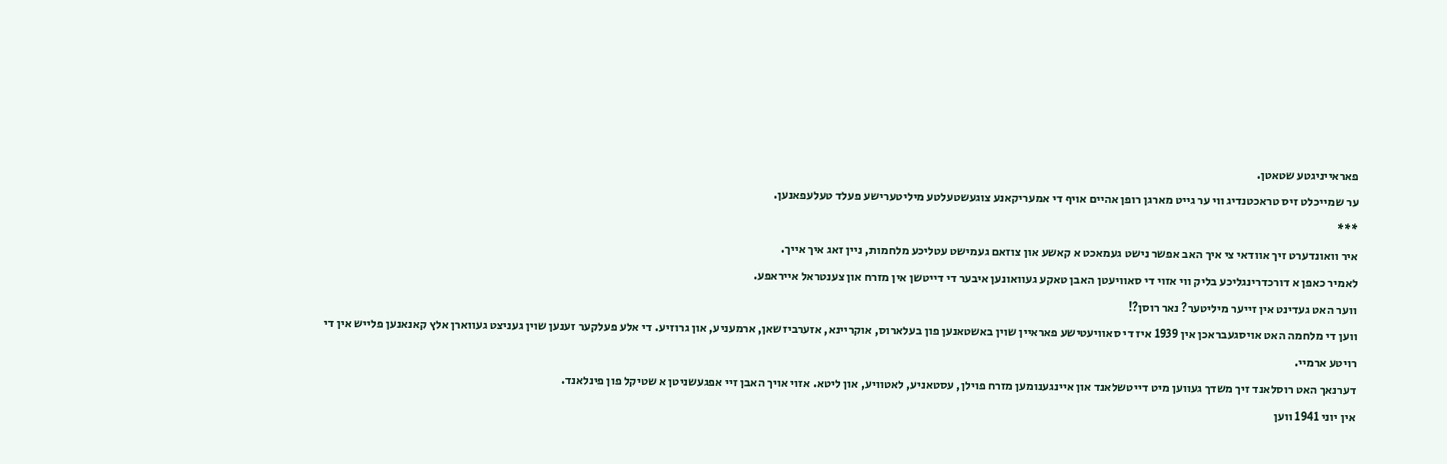פאראייניגטע שטאטן.
ער שמייכלט זיס טראכטנדיג ווי ער גייט מארגן רופן אהיים אויף די אמעריקאנע צוגעשטעלטע מיליטערישע פעלד טעלעפאנען.
***
איר וואונדערט זיך אוודאי צי איך האב אפשר נישט געמאכט א קאשע און צוזאם געמישט עטליכע מלחמות, ניין זאג איך אייך.
לאמיר כאפן א דורכדרינגליכע בליק ווי אזוי די סאוויעטן האבן טאקע געוואונען איבער די דייטשן אין מזרח און צענטראל אייראפע.
ווער האט געדינט אין זייער מיליטער? נאר רוסן?!
ווען די מלחמה האט אויסגעבראכן אין 1939 איז די סאוויעטישע פאראיין שוין באשטאנען פון בעלארוס, אוקריינא, אזערביזשאן, ארמעניע, און גרוזיע. די אלע פעלקער זענען שוין געניצט געווארן אלץ קאנאנען פלייש אין די רויטע ארמיי.
דערנאך האט רוסלאנד זיך משדך געווען מיט דייטשלאנד און איינגענומען מזרח פוילן, עסטאניע, לאטוויע, און ליטא. אזוי אויך האבן זיי אפגעשניטן א שטיקל פון פינלאנד.
אין יוני 1941 ווען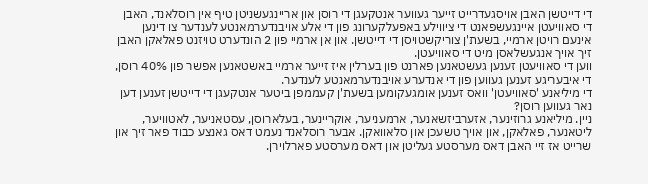די דייטשן האבן אויסגעדרייט זייער געווער אנטקעגן די רוסן און אריינגעשניטן טיף אין רוסלאנד, האבן די סאוויעטן איינגעשפאנט די ציווילע באפעלקערונג פון די אלע אויבנדערמאנטע לענדער צו דינען אינעם רויטן ארמיי, בשעת'ן צוריקשטויסן די דייטשן. און אן ארמיי פון 2 הונדערט טויזנט פאלאקן האבן זיך אויך אנגעשלאסן מיט די סאוויעטן.
ווען די סאוויעטן זענען געשטאנען פארנט פון בערלין איז זייער ארמיי באשטאנען אפשר פון 40% רוסן, די איבעריגע זענען געווען פון די אנדערע אויבנדערמאנטע לענדער.
די מיליאנע 'סאוויעטן' וואס זענען אומגעקומען בשעת'ן קעממפן ביטער אנטקעגן די דייטשן זענען דען נאר געווען רוסן?
ניין. מיליאנע גרוזינער, אזערביזשאנער, ארמעניער, אוקריינער, בעלארוסן, עסטאניער, לאטוויער, ליטאנער, פאלאקן, און אויך טשעכן און סלאוואקן. אבער רוסלאנד נעמט דאס גאנצע כבוד פאר זיך און שרייט אז זיי האבן דאס מערסטע געליטן און דאס מערסטע פארלוירן.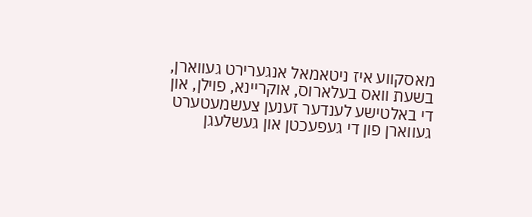מאסקווע איז ניטאמאל אנגערירט געווארן, בשעת וואס בעלארוס, אוקריינא, פוילן, און די באלטישע לענדער זענען צעשמעטערט געווארן פון די געפעכטן און געשלעגן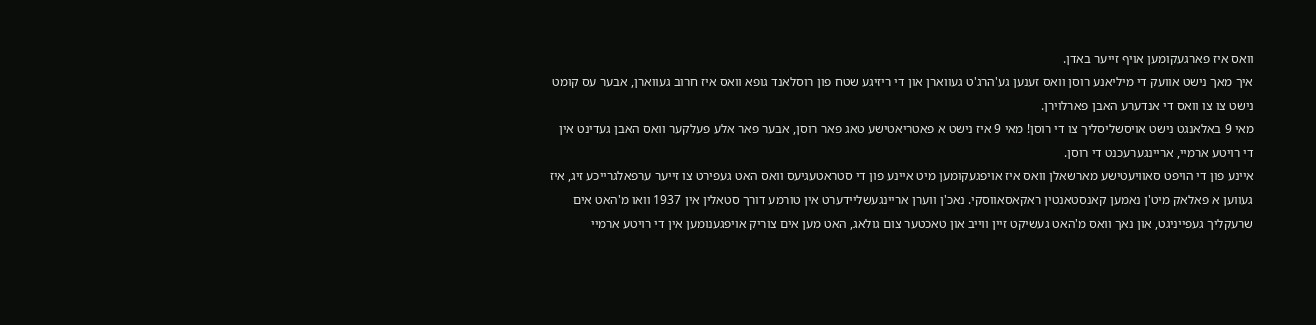וואס איז פארגעקומען אויף זייער באדן.
איך מאך נישט אוועק די מיליאנע רוסן וואס זענען גע'הרג'ט געווארן און די ריזיגע שטח פון רוסלאנד גופא וואס איז חרוב געווארן, אבער עס קומט נישט צו צו וואס די אנדערע האבן פארלוירן.
מאי 9 באלאנגט נישט אויסשליסליך צו די רוסן! מאי 9 איז נישט א פאטריאטישע טאג פאר רוסן, אבער פאר אלע פעלקער וואס האבן געדינט אין די רויטע ארמיי, אריינגערעכנט די רוסן.
איינע פון די הויפט סאוויעטישע מארשאלן וואס איז אויפגעקומען מיט איינע פון די סטראטעגיעס וואס האט געפירט צו זייער ערפאלגרייכע זיג, איז געווען א פאלאק מיט'ן נאמען קאנסטאנטין ראקאסאווסקי. נאכ'ן ווערן אריינגעשליידערט אין טורמע דורך סטאלין אין 1937 וואו מ'האט אים שרעקליך געפייניגט, און נאך וואס מ'האט געשיקט זיין ווייב און טאכטער צום גולאג, האט מען אים צוריק אויפגענומען אין די רויטע ארמיי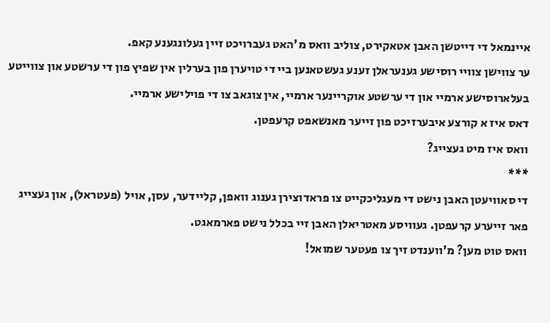איינמאל די דייטשן האבן אטאקירט, צוליב וואס מ'האט געברויכט זיין געלונגענע קאפ.
ער צווישן צוויי רוסישע גענעראלן זענע געשטאנען ביי די טויערן פון בערלין אין שפיץ פון די ערשטע און צווייטע בעלארוסישע ארמיי און די ערשטע אוקריינער ארמיי, אין צוגאב צו די פוילישע ארמיי.
דאס איז א קורצע איבערזיכט פון זייער מאנשאפט קרעפטן.
וואס איז מיט געצייג?
***
די סאוויעטן האבן נישט די מעגליכקייט צו פראדוצירן גענוג וואפן, קליידער, עסן, אויל (פעטראל), און געצייג פאר זייערע קרעפטן. געוויסע מאטריאלן האבן זיי בכלל נישט פארמאגט.
וואס טוט מען? מ'ווענדט זיך צו פעטער שמואל!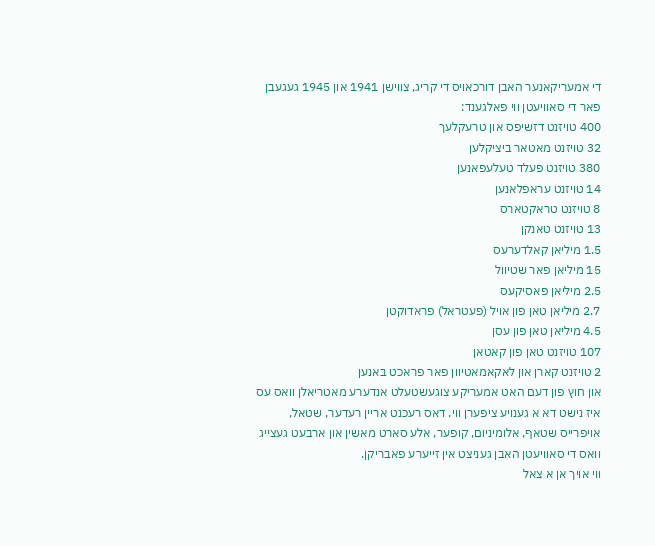די אמעריקאנער האבן דורכאויס די קריג, צווישן 1941 און 1945 געגעבן פאר די סאוויעטן ווי פאלגענד:
400 טויזנט דזשיפס און טרעקלעך
32 טויזנט מאטאר ביציקלען
380 טויזנט פעלד טעלעפאנען
14 טויזנט עראפלאנען
8 טויזנט טראקטארס
13 טויזנט טאנקן
1.5 מיליאן קאלדערעס
15 מיליאן פאר שטיוול
2.5 מיליאן פאסיקעס
2.7 מיליאן טאן פון אויל (פעטראל) פראדוקטן
4.5 מיליאן טאן פון עסן
107 טויזנט טאן פון קאטאן
2 טויזנט קארן און לאקאמאטיוון פאר פראכט באנען
און חוץ פון דעם האט אמעריקע צוגעשטעלט אנדערע מאטריאלן וואס עס איז נישט דא א גענויע ציפערן ווי. דאס רעכנט אריין רעדער, שטאל, אויפרייס שטאף, אלומיניום, קופער, אלע סארט מאשין און ארבעט געצייג וואס די סאוויעטן האבן געניצט אין זייערע פאבריקן.
ווי אויך אן א צאל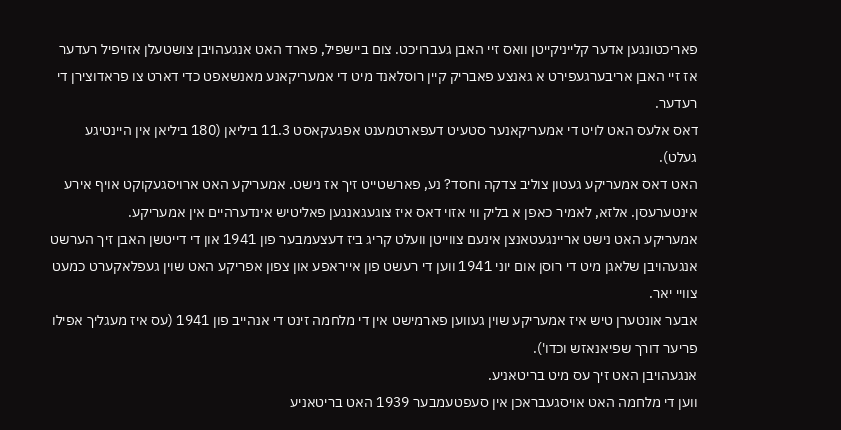פאריכטונגען אדער קלייניקייטן וואס זיי האבן געברויכט. צום ביישפיל, פארד האט אנגעהויבן צושטעלן אזויפיל רעדער אז זיי האבן אריבערגעפירט א גאנצע פאבריק קיין רוסלאנד מיט די אמעריקאנע מאנשאפט כדי דארט צו פראדוצירן די רעדער.
דאס אלעס האט לויט די אמעריקאנער סטעיט דעפארטמענט אפגעקאסט 11.3 ביליאן (180 ביליאן אין היינטיגע געלט).
האט דאס אמעריקע געטון צוליב צדקה וחסד? נע, פארשטייט זיך אז נישט. אמעריקע האט ארויסגעקוקט אויף אירע אינטערעסן. אלזא, לאמיר כאפן א בליק ווי אזוי דאס איז צוגעגאנגען פאליטיש אינדערהיים אין אמעריקע.
אמעריקע האט נישט אריינגעטאנצן אינעם צווייטן וועלט קריג ביז דעצעמבער פון 1941 און די דייטשן האבן זיך הערשט אנגעהויבן שלאגן מיט די רוסן אום יוני 1941 ווען די רעשט פון אייראפע און צפון אפריקע האט שוין געפלאקערט כמעט צוויי יאר.
אבער אונטערן טיש איז אמעריקע שוין געווען פארמישט אין די מלחמה זינט די אנהייב פון 1941 (עס איז מעגליך אפילו פריער דורך שפיאנאזש וכדו').
אנגעהויבן האט זיך עס מיט בריטאניע.
ווען די מלחמה האט אויסגעבראכן אין סעפטעמבער 1939 האט בריטאניע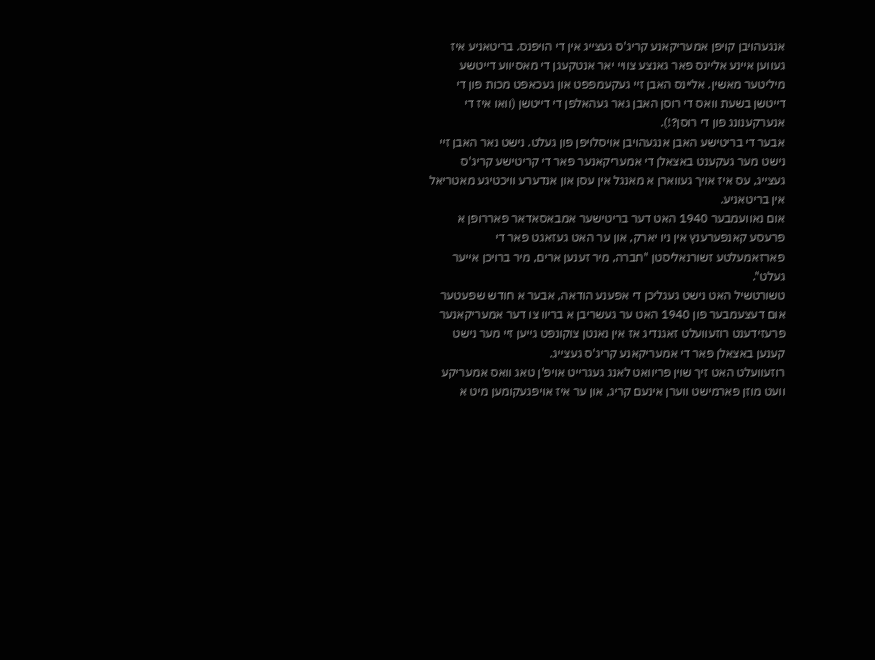אנגעהויבן קויפן אמעריקאנע קריג'ס געצייג אין די הויפנס. בריטאניע איז געווען איינע אליינס פאר גאנצע צוויי יאר אנטקעגן די מאסיווע דייטשע מיליטער מאשין. אליינס האבן זיי געקעמפפט און געכאפט מכות פון די דייטשן בשעת וואס די רוסן האבן גאר געהאלפן די דייטשן (וואו איז די אנערקענונג פון די רוסן?!).
אבער די בריטישע האבן אנגעהויבן אויסלויפן פון געלט. נישט נאר האבן זיי נישט מער געקענט באצאלן די אמעריקאנער פאר די קריטישע קריג'ס געצייג, עס איז אויך געווארן א מאנגל אין עסן און אנדערע וויכטיגע מאטריאל אין בריטאניע.
אום נאוועמבער 1940 האט דער בריטישער אמבאסאדאר פאררופן א פרעסע קאנפערענץ אין ניו יארק, און ער האט געזאגט פאר די פארזאמעלטע זשורנאליסטן "חברה, מיר זענען ארים, מיר ברויכן אייער געלט".
טשורטשיל האט נישט געגליכן די אפענע הודאה, אבער א חודש שפעטער אום דעצעמבער פון 1940 האט ער געשריבן א בריוו צו דער אמעריקאנער פרעזידענט רוזעוועלט זאגנדיג אז אין נאנטן צוקונפט גייען זיי מער נישט קענען באצאלן פאר די אמעריקאנע קריג'ס געצייג.
רוזעוועלט האט זיך שוין פריוואט לאנג געגרייט אויפ'ן טאג וואס אמעריקע וועט מוזן פארמישט ווערן אינעם קריג, און ער איז אויפגעקומען מיט א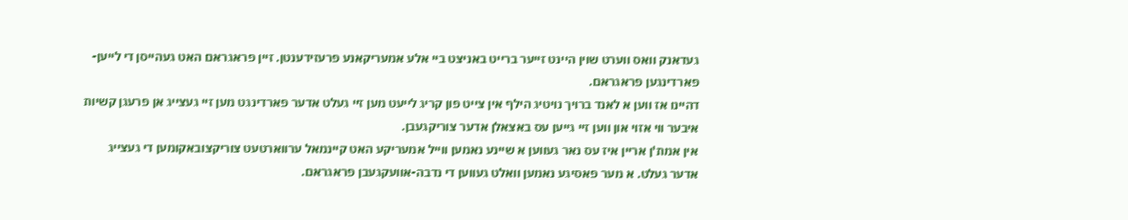געדאנק וואס ווערט שוין היינט זייער ברייט באניצט ביי אלע אמעריקאנע פרעזידענטן. זיין פראגראם האט געהייסן די לייען-פארדינגען פראגראם.
דהיינו אז ווען א לאנד ברויך נויטיג הילף אין צייט פון קריג לייעט מען זײ געלט אדער פארדינגט מען זיי געצייג אן פרעגן קשיות איבער ווי אזוי און ווען זיי גייען עס באצאלן אדער צוריקגעבן.
אין אמת'ן אריין איז עס נאר געווען א שיינע נאמען ווייל אמעריקע האט קיינמאל ערווארטעט צוריקצובאקומען די געצייג אדער געלט. א מער פאסיגע נאמען וואלט געווען די נדבה-אוועקגעבן פראגראם.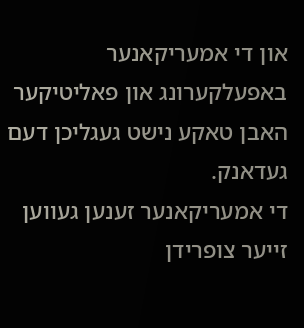און די אמעריקאנער באפעלקערונג און פאליטיקער האבן טאקע נישט געגליכן דעם געדאנק.
די אמעריקאנער זענען געווען זייער צופרידן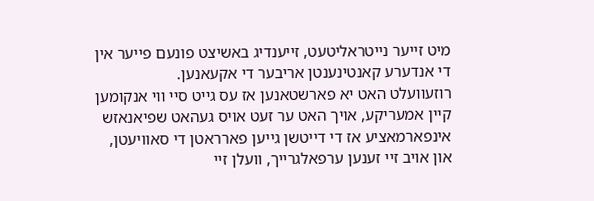מיט זייער נייטראליטעט, זייענדיג באשיצט פונעם פייער אין די אנדערע קאנטינענטן אריבער די אקעאנען.
רוזעוועלט האט יא פארשטאנען אז עס גייט סיי ווי אנקומען קיין אמעריקע, אויך האט ער זעט אויס געהאט שפיאנאזש אינפארמאציע אז די דייטשן גייען פארראטן די סאוויעטן, און אויב זיי זענען ערפאלגרייך, וועלן זיי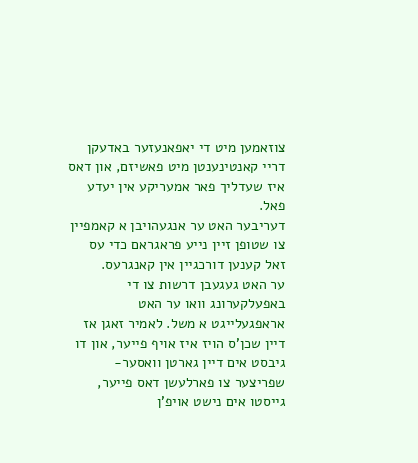צוזאמען מיט די יאפאנעזער באדעקן דריי קאנטינענטן מיט פאשיזם, און דאס איז שעדליך פאר אמעריקע אין יעדע פאל.
דעריבער האט ער אנגעהויבן א קאמפיין צו שטופן זיין נייע פראגראם כדי עס זאל קענען דורכגיין אין קאנגרעס.
ער האט געגעבן דרשות צו די באפעלקערונג וואו ער האט אראפגעלייגט א משל. לאמיר זאגן אז דיין שכן'ס הויז איז אויף פייער, און דו גיבסט אים דיין גארטן וואסער-שפריצער צו פארלעשן דאס פייער, גייסטו אים נישט אויפ'ן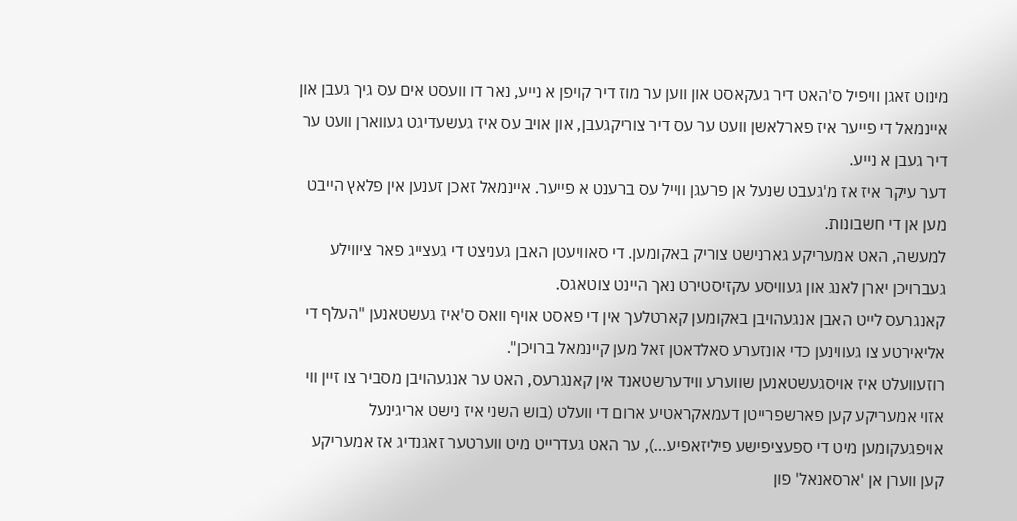מינוט זאגן וויפיל ס'האט דיר געקאסט און ווען ער מוז דיר קויפן א נייע, נאר דו וועסט אים עס גיך געבן און איינמאל די פייער איז פארלאשן וועט ער עס דיר צוריקגעבן, און אויב עס איז געשעדיגט געווארן וועט ער דיר געבן א נייע.
דער עיקר איז אז מ'געבט שנעל אן פרעגן ווייל עס ברענט א פייער. איינמאל זאכן זענען אין פלאץ הייבט מען אן די חשבונות.
למעשה, האט אמעריקע גארנישט צוריק באקומען. די סאוויעטן האבן געניצט די געצייג פאר ציווילע געברויכן יארן לאנג און געוויסע עקזיסטירט נאך היינט צוטאגס.
קאנגרעס לייט האבן אנגעהויבן באקומען קארטלעך אין די פאסט אויף וואס ס'איז געשטאנען "העלף די אליאירטע צו געווינען כדי אונזערע סאלדאטן זאל מען קיינמאל ברויכן".
רוזעוועלט איז אויסגעשטאנען שווערע ווידערשטאנד אין קאנגרעס, האט ער אנגעהויבן מסביר צו זיין ווי אזוי אמעריקע קען פארשפרייטן דעמאקראטיע ארום די וועלט (בוש השני איז נישט אריגינעל אויפגעקומען מיט די ספעציפישע פיליזאפיע…), ער האט געדרייט מיט ווערטער זאגנדיג אז אמעריקע קען ווערן אן 'ארסאנאל' פון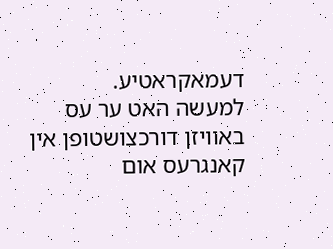דעמאקראטיע.
למעשה האט ער עס באוויזן דורכצושטופן אין קאנגרעס אום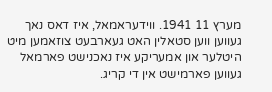מערץ 11 1941. ווידעראמאל, איז דאס נאך געווען ווען סטאלין האט געארבעט צוזאמען מיט היטלער און אמעריקע איז נאכנישט פארמאל געווען פארמישט אין די קריג.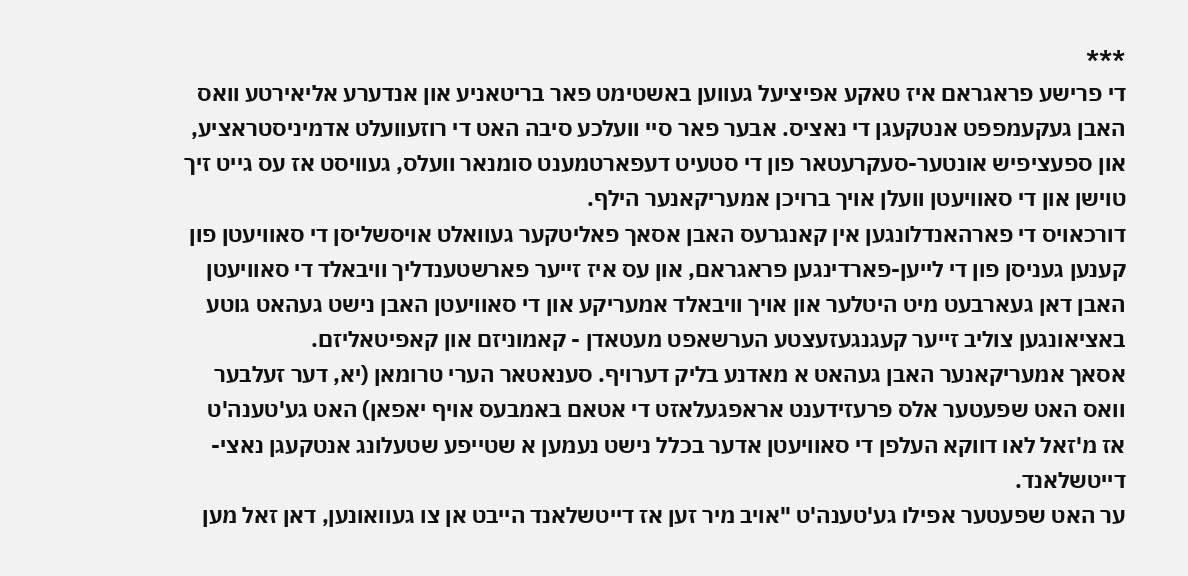***
די פרישע פראגראם איז טאקע אפיציעל געווען באשטימט פאר בריטאניע און אנדערע אליאירטע וואס האבן געקעמפפט אנטקעגן די נאציס. אבער פאר סיי וועלכע סיבה האט די רוזעוועלט אדמיניסטראציע, און ספעציפיש אונטער-סעקרעטאר פון די סטעיט דעפארטמענט סומנאר וועלס, געוויסט אז עס גייט זיך טוישן און די סאוויעטן וועלן אויך ברויכן אמעריקאנער הילף.
דורכאויס די פארהאנדלונגען אין קאנגרעס האבן אסאך פאליטקער געוואלט אויסשליסן די סאוויעטן פון קענען געניסן פון די לייען-פארדינגען פראגראם, און עס איז זייער פארשטענדליך וויבאלד די סאוויעטן האבן דאן געארבעט מיט היטלער און אויך וויבאלד אמעריקע און די סאוויעטן האבן נישט געהאט גוטע באציאונגען צוליב זייער קעגנגעזעצטע הערשאפט מעטאדן - קאמוניזם און קאפיטאליזם.
אסאך אמעריקאנער האבן געהאט א מאדנע בליק דערויף. סענאטאר הערי טרומאן (יא, דער זעלבער וואס האט שפעטער אלס פרעזידענט אראפגעלאזט די אטאם באמבעס אויף יאפאן) האט גע'טענה'ט אז מ'זאל לאו דווקא העלפן די סאוויעטן אדער בכלל נישט נעמען א שטייפע שטעלונג אנטקעגן נאצי-דייטשלאנד.
ער האט שפעטער אפילו גע'טענה'ט "אויב מיר זען אז דייטשלאנד הייבט אן צו געוואונען, דאן זאל מען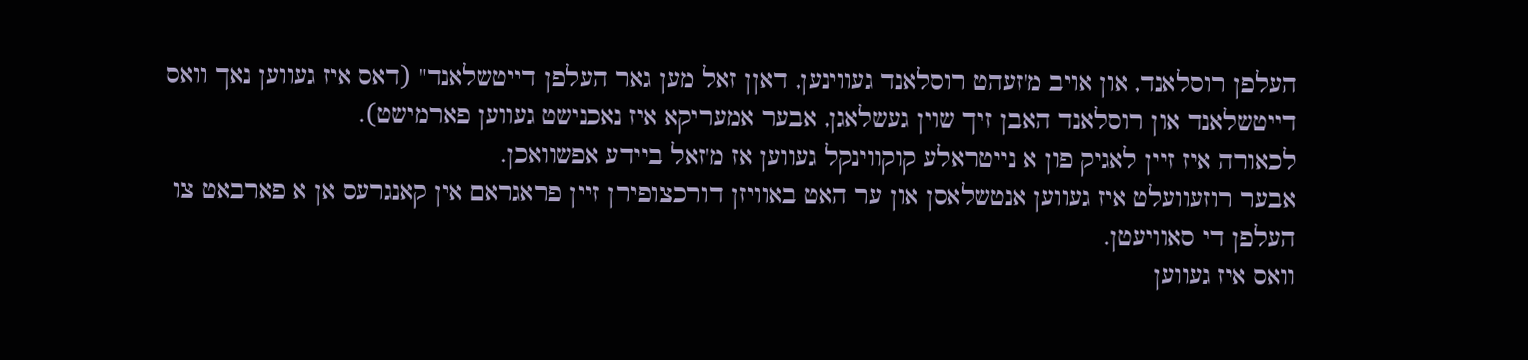העלפן רוסלאנד, און אויב מ'זעהט רוסלאנד געווינען, דאןן זאל מען גאר העלפן דייטשלאנד" (דאס איז געווען נאך וואס דייטשלאנד און רוסלאנד האבן זיך שוין געשלאגן, אבער אמעריקא איז נאכנישט געווען פארמישט).
לכאורה איז זיין לאגיק פון א נייטראלע קוקווינקל געווען אז מ'זאל ביידע אפשוואכן.
אבער רוזעוועלט איז געווען אנטשלאסן און ער האט באוויזן דורכצופירן זיין פראגראם אין קאנגרעס אן א פארבאט צו העלפן די סאוויעטן.
וואס איז געווען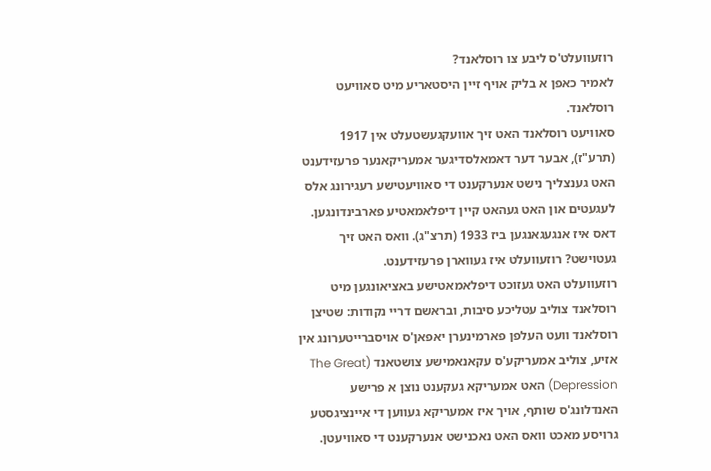רוזעוועלט'ס ליבע צו רוסלאנד?
לאמיר כאפן א בליק אויף זיין היסטאריע מיט סאוויעט רוסלאנד.
סאוויעט רוסלאנד האט זיך אוועקגעשטעלט אין 1917 (תרע"ז), אבער דער דאמאלסדיגער אמעריקאנער פרעזידענט האט גענצליך נישט אנערקענט די סאוויעטישע רעגירונג אלס לעגעטים און האט געהאט קיין דיפלאמאטיע פארבינדונגען.
דאס איז אנגעגאנגען ביז 1933 (תרצ"ג). וואס האט זיך געטוישט? רוזעוועלט איז געווארן פרעזידענט.
רוזעוועלט האט געזוכט דיפלאמאטישע באציאונגען מיט רוסלאנד צוליב עטליכע סיבות, ובראשם דריי נקודות: שטיצן רוסלאנד וועט העלפן פארמינערן יאפאן'ס אויסברייטערונג אין אזיע, צוליב אמעריקע'ס עקאנאמישע צושטאנד (The Great Depression) האט אמעריקא געקענט נוצן א פרישע האנדלונג'ס שותף, אויך איז אמעריקא געווען די איינציגסטע גרויסע מאכט וואס האט נאכנישט אנערקענט די סאוויעטן.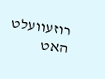רוזעוועלט האט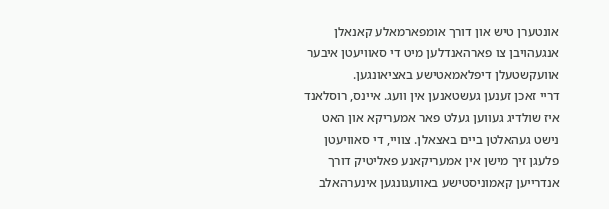אונטערן טיש און דורך אומפארמאלע קאנאלן אנגעהויבן צו פארהאנדלען מיט די סאוויעטן איבער אוועקשטעלן דיפלאמאטישע באציאונגען.
דריי זאכן זענען געשטאנען אין וועג. איינס, רוסלאנד איז שולדיג געווען געלט פאר אמעריקא און האט נישט געהאלטן ביים באצאלן. צוויי, די סאוויעטן פלעגן זיך מישן אין אמעריקאנע פאליטיק דורך אנדרייען קאמוניסטישע באוועגונגען אינערהאלב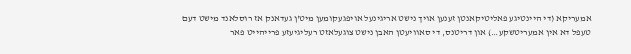אמעריקא (די היינטיגע פאליטיקאנטן זענען אויך נישט אריגינעל אויפגעקומען מיט'ן געדאנק אז רוסלאנד מישט דעם טעפל דא אין אמעריטשקע…) און דריטנס, די סאוויעטן האבן נישט צוגעלאזט רעליגיעזע פרייהייט פאר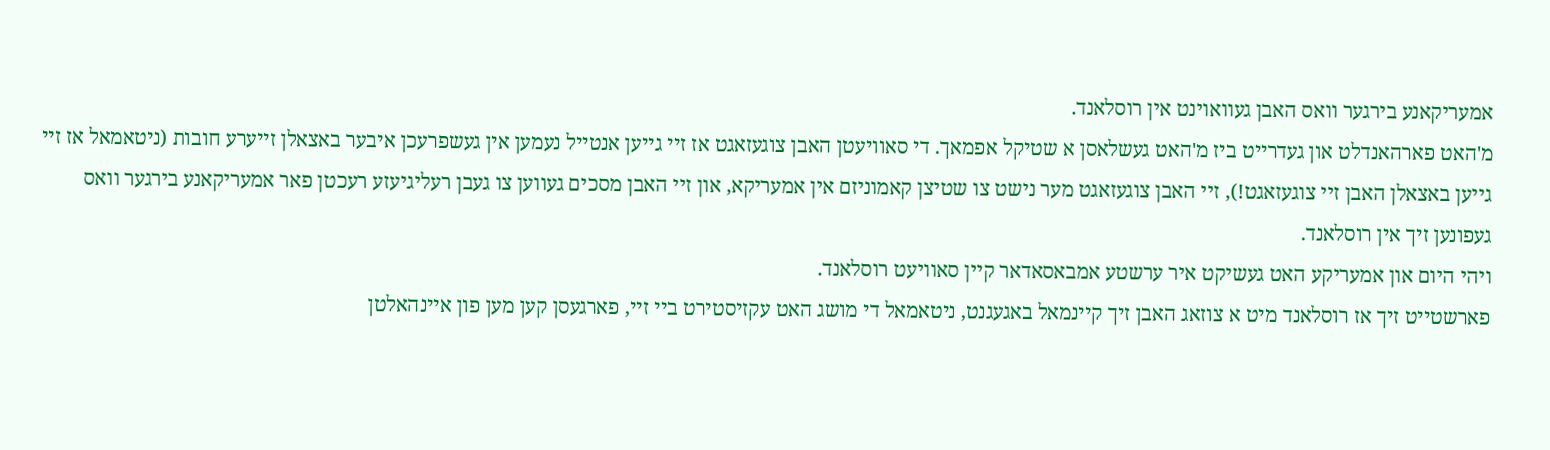אמעריקאנע בירגער וואס האבן געוואוינט אין רוסלאנד.
מ'האט פארהאנדלט און געדרייט ביז מ'האט געשלאסן א שטיקל אפמאך. די סאוויעטן האבן צוגעזאגט אז זיי גייען אנטייל נעמען אין געשפרעכן איבער באצאלן זייערע חובות (ניטאמאל אז זיי גייען באצאלן האבן זיי צוגעזאגט!), זיי האבן צוגעזאגט מער נישט צו שטיצן קאמוניזם אין אמעריקא, און זיי האבן מסכים געווען צו געבן רעליגיעזע רעכטן פאר אמעריקאנע בירגער וואס געפונען זיך אין רוסלאנד.
ויהי היום און אמעריקע האט געשיקט איר ערשטע אמבאסאדאר קיין סאוויעט רוסלאנד.
פארשטייט זיך אז רוסלאנד מיט א צוזאג האבן זיך קיינמאל באגעגנט, ניטאמאל די מושג האט עקזיסטירט ביי זיי, פארגעסן קען מען פון איינהאלטן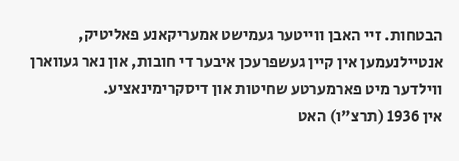הבטחות. זיי האבן ווייטער געמישט אמעריקאנע פאליטיק, אנטיילנעמען אין קיין געשפרעכן איבער די חובות, און נאר געווארן ווילדער מיט פארמערטע שחיטות און דיסקרימינאציע.
אין 1936 (תרצ"ו) האט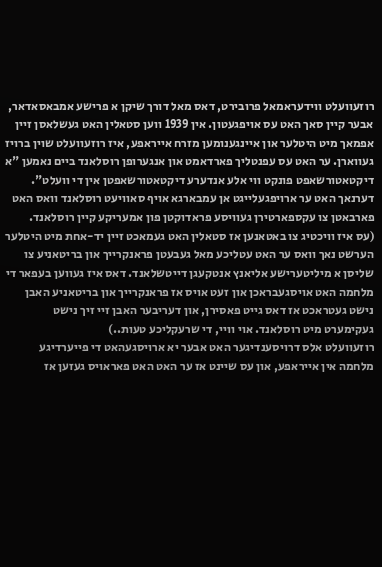רוזעוועלט ווידעראמאל פרובירט, דאס מאל דורך שיקן א פרישע אמבאסאדאר, אבער קיין סאך האט עס אויפגעטון. אין 1939 ווען סטאלין האט געשלאסן זיין אפמאך מיט היטלער און איינגענומען מזרח אייראפע, איז רוזעוועלט שוין ברויז געווארן. ער האט עס עפנטליך פארדאמט און אנגערופן רוסלאנד ביים נאמען "א דיקטאטורשאפט פונקט ווי אלע אנדערע דיקטאטורשאפטן אין די וועלט". דערנאך האט ער ארויפגעלייגט אן עמבארגא אויף סאוויעט רוסלאנד וואס האט פארבאטן צו עקספארטירן געוויסע פראדוקטן פון אמעריקע קיין רוסלאנד.
(עס איז וויכטיג צו באטאנען אז סטאלין האט געמאכט זיין יד-אחת מיט היטלער הערשט נאך וואס ער האט עטליכע מאל געבעטן פראנקרייך און בריטאניע צו שליסן א מיליטערישע אליאנץ אנטקעגן דייטשלאנד. דאס איז געווען בעפאר די מלחמה האט אויסגעבראכן און זעט אויס אז פראנקרייך און בריטאניע האבן נישט געטראכט אז דאס גייט פאסירן, און דעריבער האבן זיי זיך נישט געקימערט מיט רוסלאנד. אוי וויי, די שרעקליכע טעות..)
רוזעוועלט אלס דרויסענדיגער האט אבער יא ארויסגעהאט די פייערדיגע מלחמה אין אייראפע, און עס שיינט אז ער האט האט פאראויס געזען אז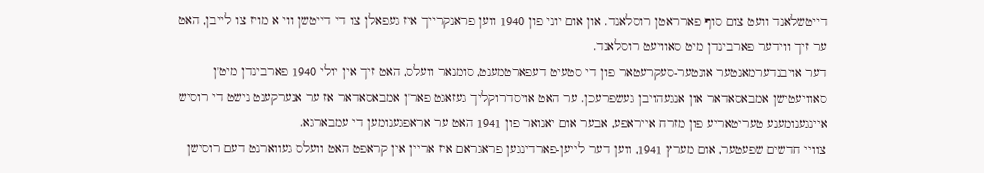דייטשלאנד וועט צום סוף פארראטן רוסלאנד. און אום יוני פון 1940 ווען פראנקרייך איז געפאלן צו די דייטשן ווי א מויז צו לייבן, האט ער זיך ווידער פארבינדן מיט סאוויעט רוסלאנד.
דער אויבנדערמאנטער אונטער-סעקרעטאר פון די סטעיט דעפארטמענט, סומנאר וועלס, האט זיך אין יולי 1940 פארבינדן מיט'ן סאוויעטישן אמבאסאדאר און אנגעהויבן געשפרעכן. ער האט אויסדרוקליך געזאגט פאר'ן אמבאסאדאר אז ער אנערקענט נישט די רוסיש איינגענומענע טעריטאריע פון מזרח אייראפע, אבער אום יאנואר פון 1941 האט ער אראפגענומען די עמבארגא.
צוויי חדשים שפעטער, אום מערץ 1941, ווען דער לייען-פארדינגען פראגראם איז אריין אין קראפט האט וועלס געווארנט דעם רוסישן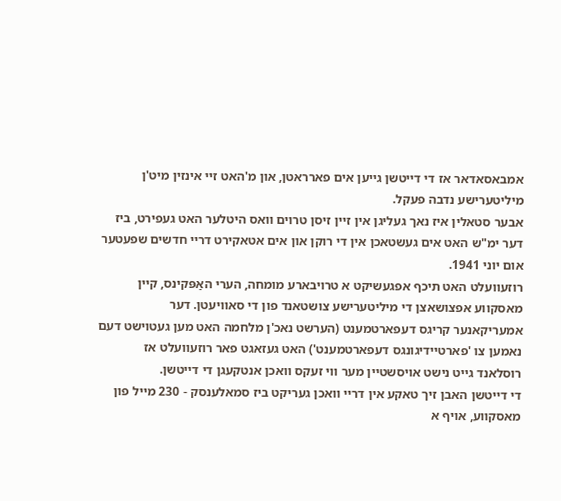אמבאסאדאר אז די דייטשן גייען אים פארראטן, און מ'האט זיי אינזין מיט'ן מיליטערישע נדבה פעקל.
אבער סטאלין איז נאך געליגן אין זיין זיסן טרוים וואס היטלער האט געפירט, ביז דער ימ"ש האט אים געשטאכן אין די רוקן און אים אטאקירט דריי חדשים שפעטער אום יוני 1941.
רוזעוועלט האט תיכף אפגעשיקט א טרויבארע מומחה, הערי האַפּקינס, קיין מאסקווע אפצושאצן די מיליטערישע צושטאנד פון די סאוויעטן. דער אמעריקאנער קריגס דעפארטמענט (הערשט נאכ'ן מלחמה האט מען געטוישט דעם נאמען צו 'פארטיידיגונגס דעפארטמענט') האט געזאגט פאר רוזעוועלט אז רוסלאנד גייט נישט אויסשטיין מער ווי זעקס וואכן אנטקעגן די דייטשן.
די דייטשן האבן זיך טאקע אין דריי וואכן געריקט ביז סמאלענסק - 230 מייל פון מאסקווע, אויף א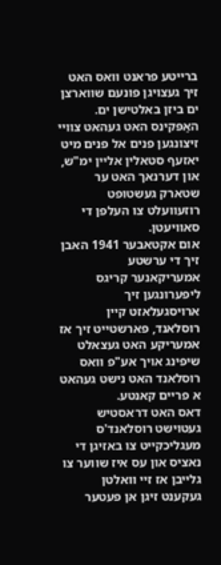ברייטע פראנט וואס האט זיך געצויגן פונעם שווארצן ים ביזן באלטישן ים.
האַפּקינס האט געהאט צוויי זיצונגען פנים אל פנים מיט יאזעף סטאלין אליין ימ"ש, און דערנאך האט ער שטארק געשטופט רוזעוועלט צו העלפן די סאוויעטן.
אום אקטאבער 1941 האבן זיך די ערשטע אמעריקאנער קריגס ליפערונגען זיך ארויסגעלאזט קיין רוסלאנד, פארשטייט זיך אז אמעריקע האט געצאלט שיפינג אויך אע"פ וואס רוסלאנד האט נישט געהאט א פריים קאנטע.
דאס האט דראסטיש געטוישט רוסלאנד'ס מעגליכקייט צו באזיגן די נאציס און עס איז שווער צו גלייבן אז זיי וואלטן געקענט זיגן אן פעטער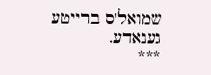שמואל'ס ברייטע גענאדע.
***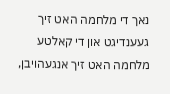נאך די מלחמה האט זיך געענדיגט און די קאלטע מלחמה האט זיך אנגעהויבן,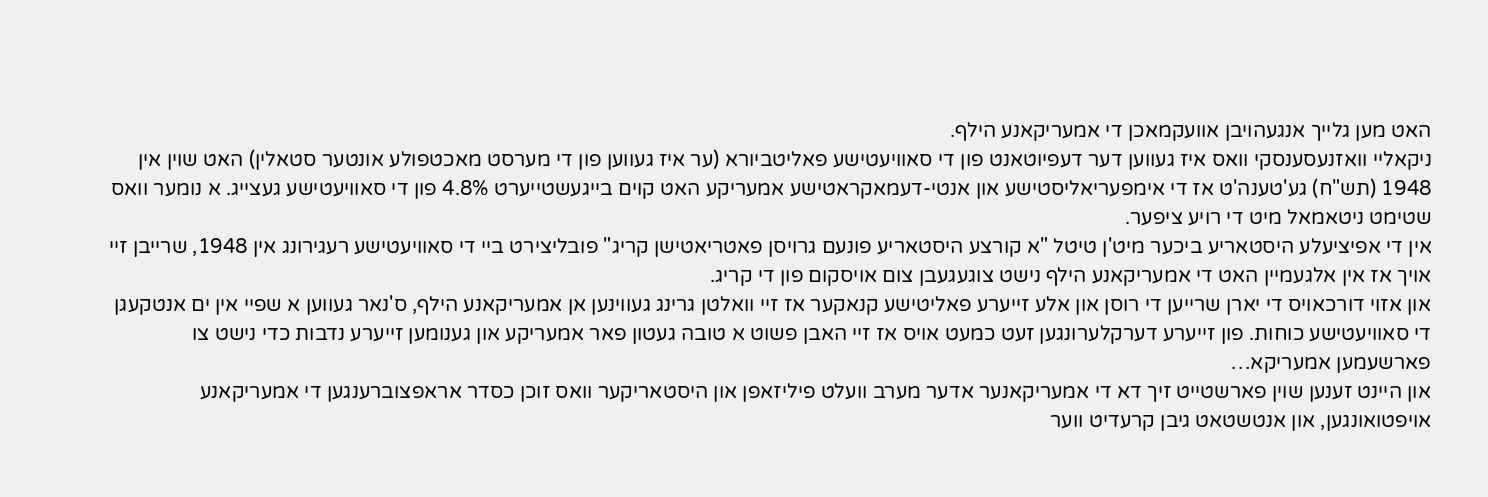האט מען גלייך אנגעהויבן אוועקמאכן די אמעריקאנע הילף.
ניקאליי וואזנעסענסקי וואס איז געווען דער דעפיוטאנט פון די סאוויעטישע פאליטביורא (ער איז געווען פון די מערסט מאכטפולע אונטער סטאלין) האט שוין אין 1948 (תש"ח) גע'טענה'ט אז די אימפעריאליסטישע און אנטי-דעמאקראטישע אמעריקע האט קוים בייגעשטייערט 4.8% פון די סאוויעטישע געצייג. א נומער וואס שטימט ניטאמאל מיט די רויע ציפער.
אין די אפיציעלע היסטאריע ביכער מיט'ן טיטל "א קורצע היסטאריע פונעם גרויסן פאטריאטישן קריג" פובליצירט ביי די סאוויעטישע רעגירונג אין 1948, שרייבן זיי אויך אז אין אלגעמיין האט די אמעריקאנע הילף נישט צוגעגעבן צום אויסקום פון די קריג.
און אזוי דורכאויס די יארן שרייען די רוסן און אלע זייערע פאליטישע קנאקער אז זיי וואלטן גרינג געווינען אן אמעריקאנע הילף, ס'נאר געווען א שפיי אין ים אנטקעגן די סאוויעטישע כוחות. פון זייערע דערקלערונגען זעט כמעט אויס אז זיי האבן פשוט א טובה געטון פאר אמעריקע און גענומען זייערע נדבות כדי נישט צו פארשעמען אמעריקא…
און היינט זענען שוין פארשטייט זיך דא די אמעריקאנער אדער מערב וועלט פיליזאפן און היסטאריקער וואס זוכן כסדר אראפצוברענגען די אמעריקאנע אויפטואונגען, און אנטשטאט גיבן קרעדיט ווער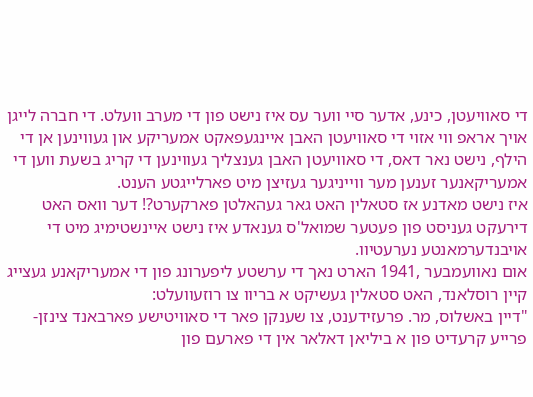די סאוויעטן, כינע, אדער סיי ווער עס איז נישט פון די מערב וועלט. די חברה לייגן אויך אראפ ווי אזוי די סאוויעטן האבן איינגעפאקט אמעריקע און געווינען אן די הילף, נישט נאר דאס, די סאוויעטן האבן גענצליך געווינען די קריג בשעת ווען די אמעריקאנער זענען מער ווייניגער געזיצן מיט פארלייגטע הענט.
איז נישט מאדנע אז סטאלין האט גאר געהאלטן פארקערט?! דער וואס האט דירעקט געניסט פון פעטער שמואל'ס גענאדע איז נישט איינשטימיג מיט די אויבנדערמאנטע נערעטיוו.
אום נאוועמבער ,1941 הארט נאך די ערשטע ליפערונג פון די אמעריקאנע געצייג קיין רוסלאנד, האט סטאלין געשיקט א בריוו צו רוזעוועלט:
"דיין באשלוס, מר. פרעזידענט, צו שענקן פאר די סאוויטישע פארבאנד צינזן-פרייע קרעדיט פון א ביליאן דאלאר אין די פארעם פון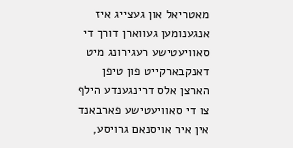מאטריאל און געצייג איז אנגענומען געווארן דורך די סאוויעטישע רעגירונג מיט דאנקבארקייט פון טיפן הארצן אלס דרינגענדע הילף צו די סאוויעטישע פארבאנד אין איר אויסנאם גרויסע,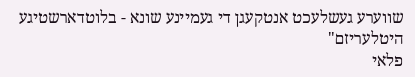שווערע געשלעכט אנטקעגן די געמיינע שונא - בלוטדארשטיגע היטלעריזם"
פלאי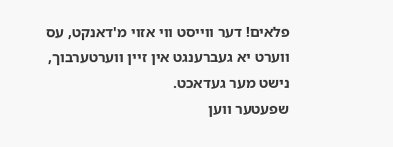פלאים! דער ווייסט ווי אזוי מ'דאנקט, עס ווערט יא געברענגט אין זיין ווערטערבוך, נישט מער געדאכט.
שפעטער ווען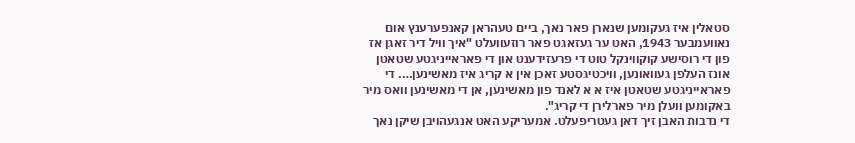סטאלין איז געקומען שנארן פאר נאך, ביים טעהראן קאנפערענץ אום נאוועמבער 1943, האט ער געזאגט פאר רוזעוועלט "איך וויל דיר זאגן אז פון די רוסישע קוקווינקל טוט די פרעזידענט און די פאראייניגטע שטאטן אונז העלפן געוואונען, וויכטיגסטע זאכן אין א קריג איז מאשינען…. די פאראייניגטע שטאטן איז א א לאנד פון מאשינען, אן די מאשינען וואס מיר באקומען וועלן מיר פארלירן די קריג".
די נדבות האבן זיך דאן געטריפעלט. אמעריקע האט אנגעהויבן שיקן נאך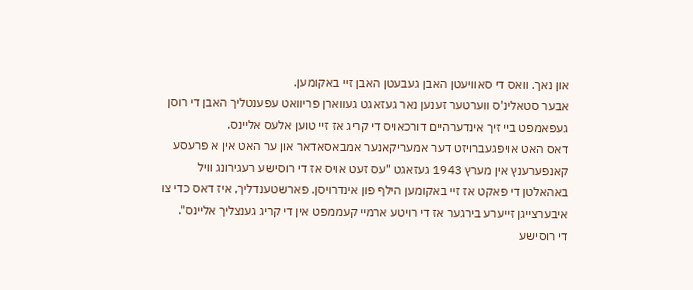און נאך. וואס די סאוויעטן האבן געבעטן האבן זיי באקומען.
אבער סטאלינ'ס ווערטער זענען נאר געזאגט געווארן פריוואט עפענטליך האבן די רוסן געפאמפט ביי זיך אינדערהיים דורכאויס די קריג אז זיי טוען אלעס אליינס.
דאס האט אויפגעברויזט דער אמעריקאנער אמבאסאדאר און ער האט אין א פרעסע קאנפערענץ אין מערץ 1943 געזאגט "עס זעט אויס אז די רוסישע רעגירונג וויל באהאלטן די פאקט אז זיי באקומען הילף פון אינדרויסן. פארשטענדליך, איז דאס כדי צו איבערצייגן זייערע בירגער אז די רויטע ארמיי קעממפט אין די קריג גענצליך אליינס".
די רוסישע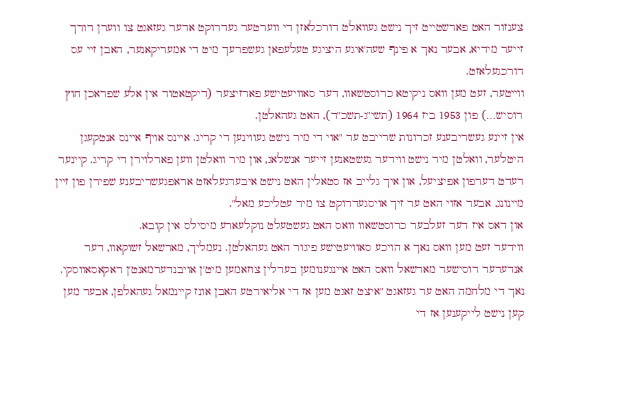צענזור האט פארשטייט זיך נישט געוואלט דורכלאזן די ווערטער געדרוקט אדער געזאגט צו ווערן דורך זייער מידיא, אבער נאך א פינף שעה'איגע היציגע טעלעפאן געשפרעך מיט די אמעריקאנער, האבן זיי עס דורכגעלאזט.
ווײטער, זעט מען וואס ניקיטא כרוסטשאוו, דער סאוויעטישע פארזיצער (דיקטאטור אין אלע שפראכן חוץ רוסיש…) פון 1953 ביז 1964 (תשי"ג-תשכ"ד), האט געהאלטן.
אין זיינע געשריבענע זכרונות שרייבט ער "אוי די מיר נישט געווינען די קריג. איינס אויף איינס אנטקעגן היטלער, וואלטן מיר נישט ווידער געשטאנען זייער אנשלאג, און מיר וואלטן ווען פארלוירן די קריג. קיינער רעדט דערפון אפיציעל, און איך גלייב אז סטאלין האט נישט איבערגעלאזט אראפגעשריבענע שפירן פון זיין מיינונג, אבער אזוי האט ער זיך אויסגעדרוקט צו מיר עטליכע מאל".
און דאס איז דער זעלבער כרוסטשאוו וואס האט געשטעלט נוקלעארע מיסילס אין קובא.
ווידער זעט מען וואס נאך א הויכע סאוויעטישע פיגור האט געהאלטן. נעמליך, מארשאל זשוקאוו, דער אנדערער רוסישער מארשאל וואס האט איינגענומען בערלין צוזאמען מיט'ן אויבנדערמאנט'ן ראקאסאווסקי.
נאך די מלחמה האט ער געזאגט "איצט זאגט מען אז די אליאירטע האבן אונז קיינמאל געהאלפן, אבער מען קען נישט לייקענען אז די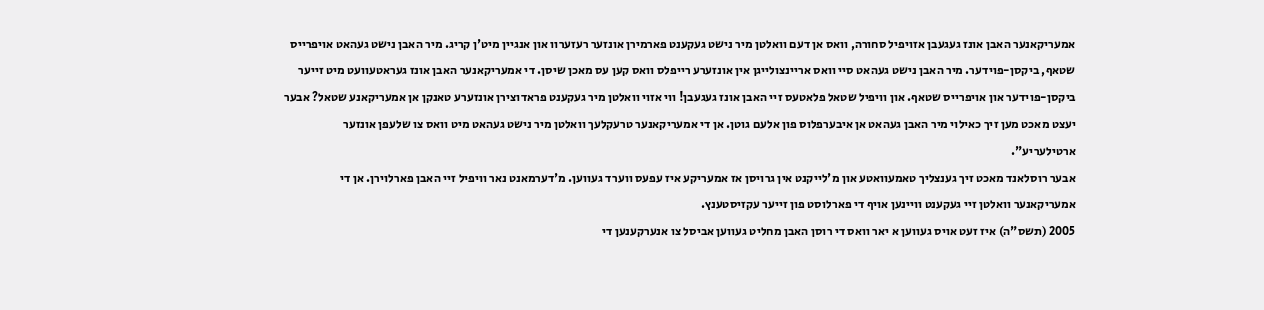אמעריקאנער האבן אונז געגעבן אזויפיל סחורה, וואס אן דעם וואלטן מיר נישט געקענט פארמירן אונזער רעזערוו און אנגיין מיט'ן קריג. מיר האבן נישט געהאט אויפרייס שטאף, ביקסן-פוידער. מיר האבן נישט געהאט סיי וואס אריינצולייגן אין אונזערע רייפלס וואס קען עס מאכן שיסן. די אמעריקאנער האבן אונז געראטעוועט מיט זייער ביקסן-פוידער און אויפרייס שטאף. און וויפיל שטאל פלאטעס זיי האבן אונז געגעבן! ווי אזוי וואלטן מיר געקענט פראדוצירן אונזערע טאנקן אן אמעריקאנע שטאל? אבער יעצט מאכט מען זיך כאילוי מיר האבן געהאט אן איבערפלוס פון אלעם גוטן. אן די אמעריקאנער טרעקלעך וואלטן מיר נישט געהאט מיט וואס צו שלעפן אונזער ארטילעריע".
אבער רוסלאנד מאכט זיך גענצליך טאמעוואטע און מ'לייקנט אין גרויסן אז אמעריקע איז עפעס ווערד געווען. מ'דערמאנט נאר וויפיל זיי האבן פארלוירן. אן די אמעריקאנער וואלטן זיי געקענט וויינען אויף די פארלוסט פון זייער עקזיסטענץ.
2005 (תשס"ה) איז זעט אויס געווען א יאר וואס די רוסן האבן מחליט געווען אביסל צו אנערקענען די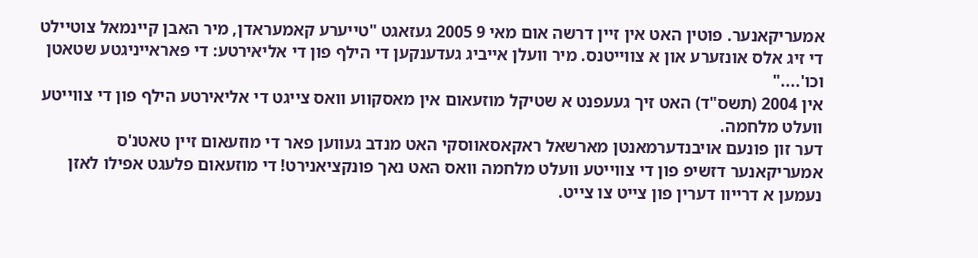אמעריקאנער. פוטין האט אין זיין דרשה אום מאי 9 2005 געזאגט "טייערע קאמעראדן, מיר האבן קיינמאל צוטיילט די זיג אלס אונזערע און א צווייטנס. מיר וועלן אייביג געדענקען די הילף פון די אליאירטע: די פאראייניגטע שטאטן וכו'...."
אין 2004 (תשס"ד) האט זיך געעפנט א שטיקל מוזעאום אין מאסקווע וואס צייגט די אליאירטע הילף פון די צווייטע וועלט מלחמה.
דער זון פונעם אויבנדערמאנטן מארשאל ראקאסאווסקי האט מנדב געווען פאר די מוזעאום זיין טאטנ'ס אמעריקאנער דזשיפ פון די צווייטע וועלט מלחמה וואס האט נאך פונקציאנירט! די מוזעאום פלעגט אפילו לאזן נעמען א דרייוו דערין פון צייט צו צייט.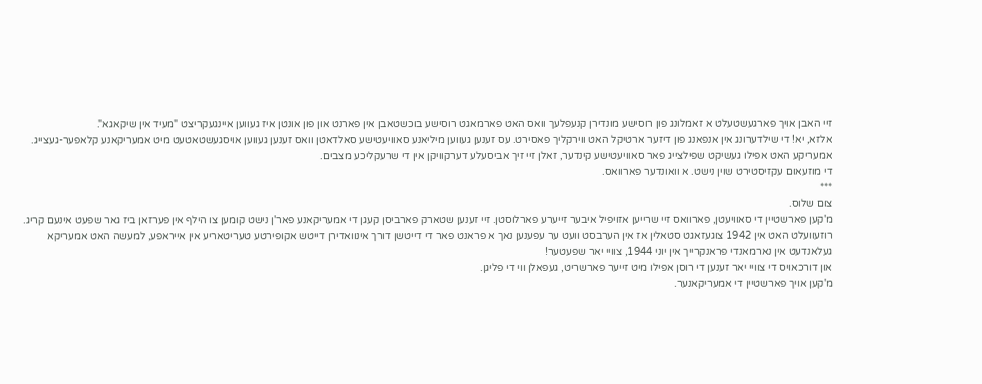זיי האבן אויך פארגעשטעלט א זאמלונג פון רוסישע מונדירן קנעפלעך וואס האט פארמאגט רוסישע בוכשטאבן אין פארנט און פון אונטן איז געווען איינגעקריצט "מעיד אין שיקאגא".
אלזא, יא! די שילדערונג אין אנפאנג פון דיזער ארטיקל האט ווירקליך פאסירט. עס זענען געווען מיליאנע סאוויעטישע סאלדאטן וואס זענען געווען אויסגעשטאטעט מיט אמעריקאנע קלאפער-געצייג.
אמעריקע האט אפילו געשיקט שפילצייג פאר סאוויעטישע קינדער, זאלן זיי זיך אביסעלע דערקוויקן אין די שרעקליכע מצבים.
די מוזעאום עקזיסטירט שוין נישט. א וואונדער פארוואס.
***
צום שלוס.
מ'קען פארשטיין די סאוויעטן, פארוואס זיי שרייען אזויפיל איבער זייערע פארלוסטן. זיי זענען שטארק פארביסן קעגן די אמעריקאנע פאר'ן נישט קומען צו הילף אין פערזאן ביז גאר שפעט אינעם קריג.
רוזעוועלט האט אין 1942 צוגעזאגט סטאלין אז אין הערבסט וועט ער עפענען נאך א פראנט פאר די דייטשן דורך אינוואדירן דייטש אקופירטע טעריטאריע אין אייראפע, למעשה האט אמעריקא געלאנדעט אין נארמאנדי פראנקרייך אין יוני 1944, צוויי יאר שפעטער!
און דורכאויס די צוויי יאר זענען די רוסן אפילו מיט זייער פארשריט, געפאלן ווי די פליגן.
מ'קען אויך פארשטיין די אמעריקאנער.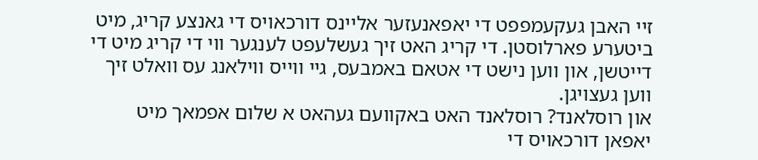זיי האבן געקעמפפט די יאפאנעזער אליינס דורכאויס די גאנצע קריג, מיט ביטערע פארלוסטן. די קריג האט זיך געשלעפט לענגער ווי די קריג מיט די דייטשן, און ווען נישט די אטאם באמבעס, גיי ווייס ווילאנג עס וואלט זיך ווען געצויגן.
און רוסלאנד? רוסלאנד האט באקוועם געהאט א שלום אפמאך מיט יאפאן דורכאויס די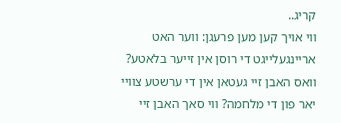קריג..
ווי אויך קען מען פרעגן: ווער האט אריינגעלייגט די רוסן אין זייער בלאטע? וואס האבן זיי געטאן אין די ערשטע צוויי יאר פון די מלחמה? ווי סאך האבן זיי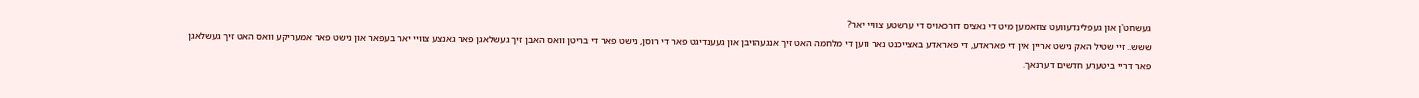געשחט'ן און געפלינדעוועט צוזאמען מיט די נאציס דורכאויס די ערשטע צוויי יאר?
ששש.. זיי שטיל האק נישט אריין אין די פאראדע, די פאראדע באצייכנט נאר ווען די מלחמה האט זיך אנגעהויבן און געענדיגט פאר די רוסן, נישט פאר די בריטן וואס האבן זיך געשלאגן פאר גאנצע צוויי יאר בעפאר און נישט פאר אמעריקע וואס האט זיך געשלאגן פאר דריי ביטערע חדשים דערנאך.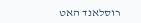רוסלאנד האט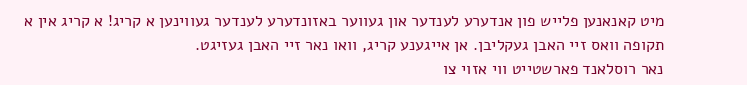מיט קאנאנען פלייש פון אנדערע לענדער און געווער באזונדערע לענדער געווינען א קריג! א קריג אין א תקופה וואס זיי האבן געקליבן. אן אייגענע קריג, וואו נאר זיי האבן געזיגט.
נאר רוסלאנד פארשטייט ווי אזוי צו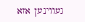געווינען אזא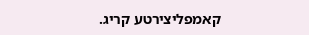קאמפליצירטע קריג.